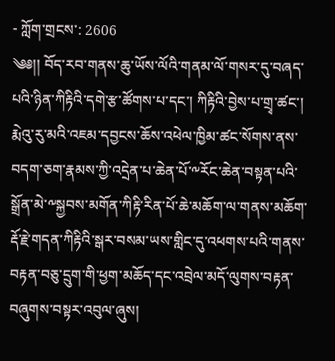- ཀློག་གྲངས་: 2606
༄༅།། བོད་རབ་གནས་ཆུ་ཡོས་ལོའི་གནམ་ལོ་གསར་དུ་བཞད་པའི་ཉིན་ཀིརྟིའི་དགེ་རྩ་ཚོགས་པ་དང་། ཀིརྟིའི་བྱེས་པ་གྲྭ་ཚང་། རྨེའུ་རུ་མའི་འཇམ་དབྱངས་ཆོས་འཕེལ་ཁྱིམ་ཚང་སོགས་ནས་བདག་ཅག་རྣམས་ཀྱི་འདྲེན་པ་ཆེན་པོ་༸རོང་ཆེན་བསྟན་པའི་སྒྲོན་མེ་༸སྐྱབས་མགོན་ཀིརྟི་རིན་པོ་ཆེ་མཆོག་ལ་གནས་མཆོག་རྡོ་རྗེ་གདན་ཀིརྟིའི་སྒར་བསམ་ཡས་གླིང་དུ་འཕགས་པའི་གནས་བརྟན་བཅུ་དྲུག་གི་ཕྱག་མཆོད་དང་འབྲེལ་མདོ་ལུགས་བརྟན་བཞུགས་བསྟར་འབུལ་ཞུས།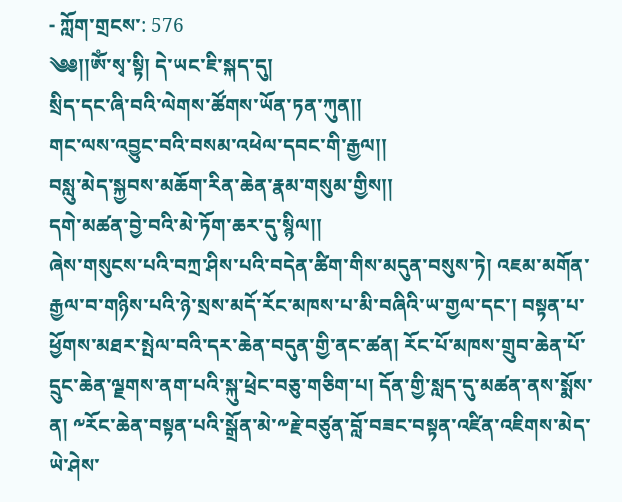- ཀློག་གྲངས་: 576
༄༅།།ཨོཾ་སྭ་སྟི། དེ་ཡང་ཇི་སྐད་དུ།
སྲིད་དང་ཞི་བའི་ལེགས་ཚོགས་ཡོན་ཏན་ཀུན།།
གང་ལས་འབྱུང་བའི་བསམ་འཕེལ་དབང་གི་རྒྱལ།།
བསླུ་མེད་སྐྱབས་མཆོག་རིན་ཆེན་རྣམ་གསུམ་གྱིས།།
དགེ་མཚན་བྱེ་བའི་མེ་ཏོག་ཆར་དུ་སྙིལ།།
ཞེས་གསུངས་པའི་བཀྲ་ཤིས་པའི་བདེན་ཚིག་གིས་མདུན་བསུས་ཏེ། འཇམ་མགོན་རྒྱལ་བ་གཉིས་པའི་ཉེ་སྲས་མདོ་རོང་མཁས་པ་མི་བཞིའི་ཡ་གྱལ་དང་། བསྟན་པ་ཕྱོགས་མཐར་སྤེལ་བའི་དར་ཆེན་བདུན་གྱི་ནང་ཚན། རོང་པོ་མཁས་གྲུབ་ཆེན་པོ་དྲུང་ཆེན་ལྗགས་ནག་པའི་སྐུ་ཕྲེང་བཅུ་གཅིག་པ། དོན་གྱི་སླད་དུ་མཚན་ནས་སྨོས་ན། ༸རོང་ཆེན་བསྟན་པའི་སྒྲོན་མེ་༸རྗེ་བཙུན་བློ་བཟང་བསྟན་འཛིན་འཇིགས་མེད་ཡེ་ཤེས་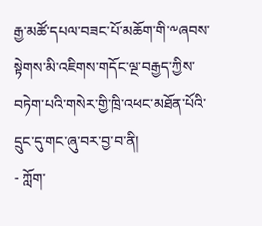རྒྱ་མཚོ་དཔལ་བཟང་པོ་མཆོག་གི་༸ཞབས་སྟེགས་མི་འཇིགས་གདོང་ལྔ་བརྒྱད་ཀྱིས་བཏེག་པའི་གསེར་གྱི་ཁྲི་འཕང་མཐོན་པོའི་དྲུང་དུ་གང་ཞུ་བར་བྱ་བ་ནི།
- ཀློག་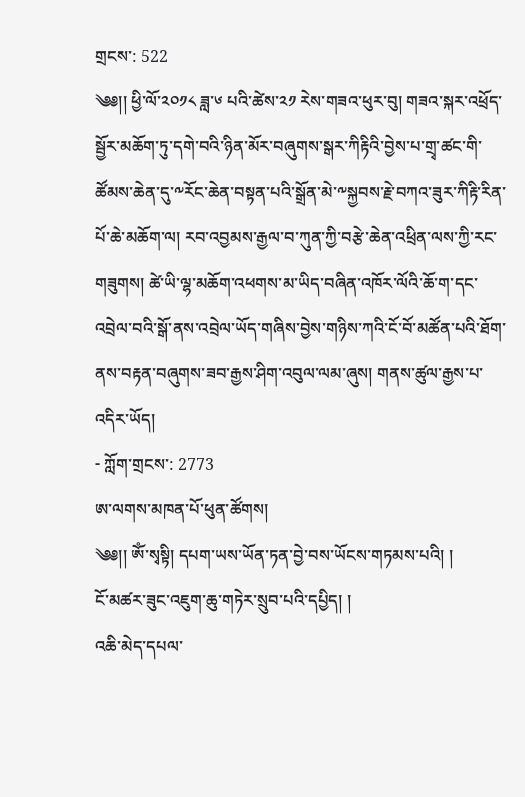གྲངས་: 522
༄༅།། ཕྱི་ལོ་༢༠༡༨ ཟླ་༦ པའི་ཚེས་༢༡ རེས་གཟའ་ཕུར་བུ། གཟའ་སྐར་འཕྲོད་སྦྱོར་མཆོག་ཏུ་དགེ་བའི་ཉིན་མོར་བཞུགས་སྒར་ཀིརྟིའི་བྱེས་པ་གྲྭ་ཚང་གི་ཚོམས་ཆེན་དུ་༸རོང་ཆེན་བསྟན་པའི་སྒྲོན་མེ་༸སྐྱབས་རྗེ་བཀའ་ཟུར་ཀིརྟི་རིན་པོ་ཆེ་མཆོག་ལ། རབ་འབྱམས་རྒྱལ་བ་ཀུན་ཀྱི་བརྩེ་ཆེན་འཕྲིན་ལས་ཀྱི་རང་གཟུགས། ཚེ་ཡི་ལྷ་མཆོག་འཕགས་མ་ཡིད་བཞིན་འཁོར་ལོའི་ཆོ་ག་དང་འབྲེལ་བའི་སྒོ་ནས་འབྲེལ་ཡོད་གཞིས་བྱེས་གཉིས་ཀའི་ངོ་བོ་མཚོན་པའི་ཐོག་ནས་བརྟན་བཞུགས་ཟབ་རྒྱས་ཤིག་འབུལ་ལམ་ཞུས། གནས་ཚུལ་རྒྱས་པ་འདིར་ཡོད།
- ཀློག་གྲངས་: 2773
ཨ་ལགས་མཁན་པོ་ཕུན་ཚོགས།
༄༅།། ཨོཾ་སྭསྟི། དཔག་ཡས་ཡོན་ཏན་བྱེ་བས་ཡོངས་གཏམས་པའི། །
ངོ་མཚར་ཟུང་འཇུག་ཆུ་གཏེར་སྲུབ་པའི་དཔྱིད། །
འཆི་མེད་དཔལ་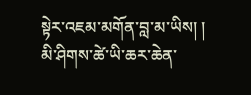སྟེར་འཇམ་མགོན་བླ་མ་ཡིས། །
མི་ཤིགས་ཚེ་ཡི་ཆར་ཆེན་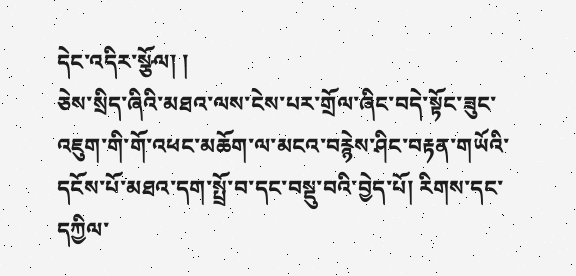དེང་འདིར་སྩོལ། །
ཅེས་སྲིད་ཞིའི་མཐའ་ལས་ངེས་པར་གྲོལ་ཞིང་བདེ་སྟོང་ཟུང་འཇུག་གི་གོ་འཕང་མཆོག་ལ་མངའ་བརྙེས་ཤིང་བརྟན་གཡོའི་དངོས་པོ་མཐའ་དག་སྤྲོ་བ་དང་བསྡུ་བའི་བྱེད་པོ། རིགས་དང་དཀྱིལ་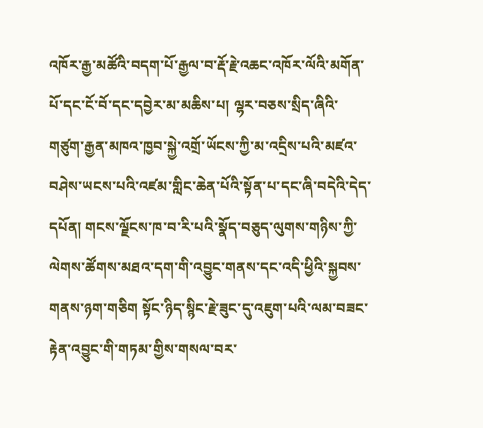འཁོར་རྒྱ་མཚོའི་བདག་པོ་རྒྱལ་བ་རྡོ་རྗེ་འཆང་འཁོར་ལོའི་མགོན་པོ་དང་ངོ་བོ་དང་དབྱེར་མ་མཆིས་པ། ལྷར་བཅས་སྲིད་ཞིའི་གཙུག་རྒྱན་མཁའ་ཁྱབ་སྐྱེ་འགྲོ་ཡོངས་ཀྱི་མ་འདྲིས་པའི་མཛའ་བཤེས་ཡངས་པའི་འཛམ་གླིང་ཆེན་པོའི་སྟོན་པ་དང་ཞི་བདེའི་དེད་དཔོན། གངས་ལྗོངས་ཁ་བ་རི་པའི་སྣོད་བཅུད་ལུགས་གཉིས་ཀྱི་ལེགས་ཚོགས་མཐའ་དག་གི་འབྱུང་གནས་དང་འདི་ཕྱིའི་སྐྱབས་གནས་ཉག་གཅིག སྟོང་ཉིད་སྙིང་རྗེ་ཟུང་དུ་འཇུག་པའི་ལམ་བཟང་རྟེན་འབྱུང་གི་གཏམ་གྱིས་གསལ་བར་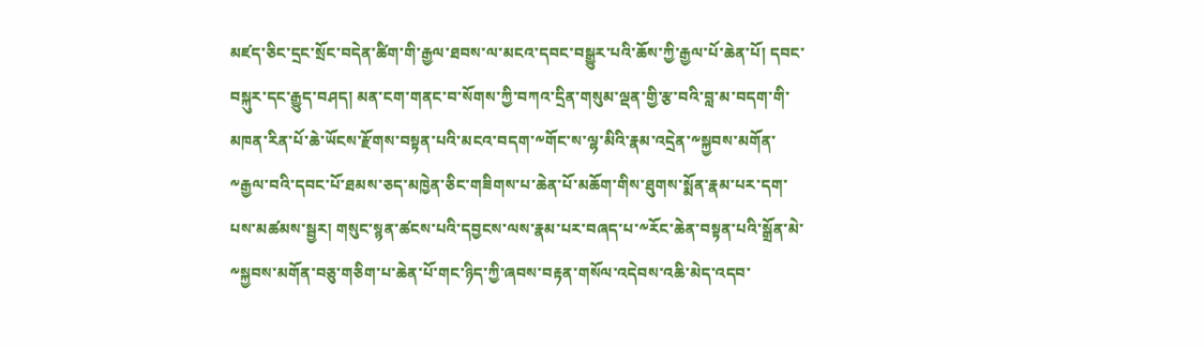མཛད་ཅིང་དྲང་སྲོང་བདེན་ཚིག་གི་རྒྱལ་ཐབས་ལ་མངའ་དབང་བསྒྱུར་པའི་ཆོས་ཀྱི་རྒྱལ་པོ་ཆེན་པོ། དབང་བསྐུར་དང་རྒྱུད་བཤད། མན་ངག་གནང་བ་སོགས་ཀྱི་བཀའ་དྲིན་གསུམ་ལྡན་གྱི་རྩ་བའི་བླ་མ་བདག་གི་མཁན་རིན་པོ་ཆེ་ཡོངས་རྫོགས་བསྟན་པའི་མངའ་བདག་༸གོང་ས་ལྷ་མིའི་རྣམ་འདྲེན་༸སྐྱབས་མགོན་༸རྒྱལ་བའི་དབང་པོ་ཐམས་ཅད་མཁྱེན་ཅིང་གཟིགས་པ་ཆེན་པོ་མཆོག་གིས་ཐུགས་སྨོན་རྣམ་པར་དག་པས་མཚམས་སྦྱར། གསུང་སྙན་ཚངས་པའི་དབྱངས་ལས་རྣམ་པར་བཞད་པ་༸རོང་ཆེན་བསྟན་པའི་སྒྲོན་མེ་༸སྐྱབས་མགོན་བཅུ་གཅིག་པ་ཆེན་པོ་གང་ཉིད་ཀྱི་ཞབས་བརྟན་གསོལ་འདེབས་འཆི་མེད་འདབ་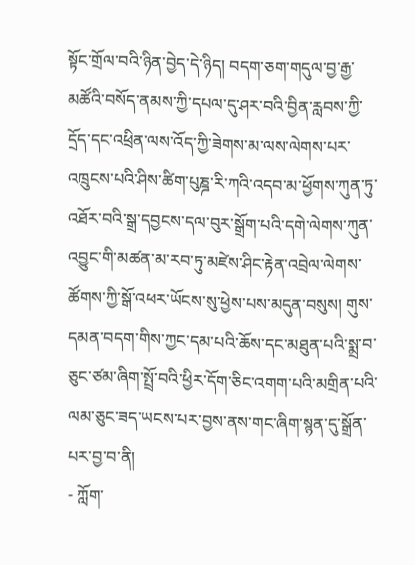སྟོང་གྲོལ་བའི་ཉིན་བྱེད་དེ་ཉིད། བདག་ཅག་གདུལ་བྱ་རྒྱ་མཚོའི་བསོད་ནམས་ཀྱི་དཔལ་དུ་ཤར་བའི་བྱིན་རླབས་ཀྱི་དྲོད་དང་འཕྲིན་ལས་འོད་ཀྱི་ཟེགས་མ་ལས་ལེགས་པར་འཁྲུངས་པའི་ཤིས་ཚིག་པུཎྜ་རི་ཀའི་འདབ་མ་ཕྱོགས་ཀུན་ཏུ་འཐོར་བའི་སྒྲ་དབྱངས་དལ་བུར་སྒྲོག་པའི་དགེ་ལེགས་ཀུན་འབྱུང་གི་མཚན་མ་རབ་ཏུ་མཛེས་ཤིང་རྟེན་འབྲེལ་ལེགས་ཚོགས་ཀྱི་སྒོ་འཕར་ཡོངས་སུ་ཕྱེས་པས་མདུན་བསུས། གུས་དམན་བདག་གིས་ཀྱང་དམ་པའི་ཆོས་དང་མཐུན་པའི་སྨྲ་བ་ཅུང་ཙམ་ཞིག་སྤྲོ་བའི་ཕྱིར་དོག་ཅིང་འགག་པའི་མགྲིན་པའི་ལམ་ཅུང་ཟད་ཡངས་པར་བྱས་ནས་གང་ཞིག་སྙན་དུ་སྒྲོན་པར་བྱ་བ་ནི།
- ཀློག་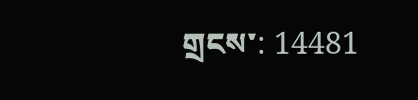གྲངས་: 14481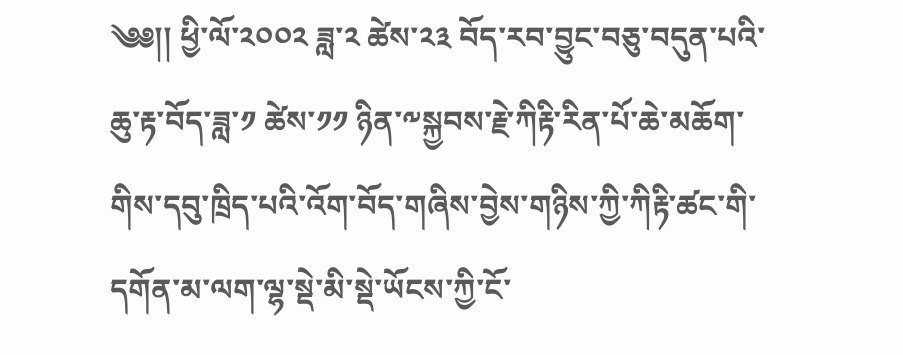༄༅།། ཕྱི་ལོ་༢༠༠༢ ཟླ་༢ ཚེས་༢༣ བོད་རབ་བྱུང་བཅུ་བདུན་པའི་ཆུ་རྟ་བོད་ཟླ་༡ ཚེས་༡༡ ཉིན་༸སྐྱབས་རྗེ་ཀིརྟི་རིན་པོ་ཆེ་མཆོག་གིས་དབུ་ཁྲིད་པའི་འོག་བོད་གཞིས་བྱེས་གཉིས་ཀྱི་ཀིརྟི་ཚང་གི་དགོན་མ་ལག་ལྷ་སྡེ་མི་སྡེ་ཡོངས་ཀྱི་ངོ་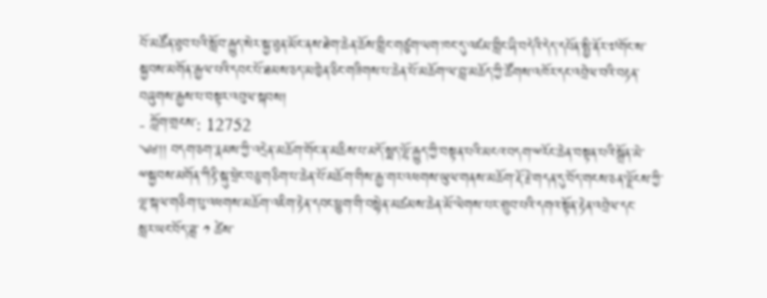བོ་མཚོན་ཐུབ་པའི་སློབ་རྒྱུད་སེར་སྐྱ་ཐུན་མོང་ནས་ཐེག་ཆེན་ཆོས་གླིང་གཙུག་ལག་ཁང་དུ་འཛམ་གླིང་ཞི་བདེའི་དེད་དཔོན་སྤྱི་ནོར་༧གོང་ས་སྐྱབས་མགོན་རྒྱལ་པའི་དབང་པོ་ཐམས་ཅད་མཁྱེན་ཅིང་གཟིགས་པ་ཆེན་པོ་མཆོག་ལ་བླ་མཆོད་ཀྱི་ཚོགས་འཁོར་དང་འབྲེལ་བའི་བརྟན་བཞུགས་རྒྱས་པ་བསྟར་འབུལ་སྐབས།
- ཀློག་གྲངས་: 12752
༄༅།། བདག་ཅག་རྣམས་ཀྱི་འདྲེན་མཆོག་གོང་ན་མཆིས་པ་མདོ་སྨད་ལྷོ་རྒྱུད་ཀྱི་བསྟན་པའི་མངའ་བདག་ྋརོང་ཆེན་བསྟན་པའི་སྒྲོན་མེ་ྋསྐྱབས་མགོན་ཀིརྟི་སྐུ་ཕྲེང་བཅུ་གཅིག་པ་ཆེན་པོ་མཆོག་གིས་རྒྱ་གར་འཕགས་ཡུལ་གནས་མཆོག་རྡོ་རྗེ་གདན་དུ་བོད་གངས་ཅན་ལྗོངས་ཀྱི་ལྷ་སྐལ་གཅིག་པུ་འཕགས་མཆོག་འཇིག་རྟེན་དབང་ཕྱུག་གི་བསྙེན་མཚམས་ཆེན་མོ་ལེགས་པར་གྲུབ་པའི་དགའ་སྟོན་རྟེན་འབྲེལ་དང་
སླར་ཡང་བོད་ཟླ་ ༡ ཚེས་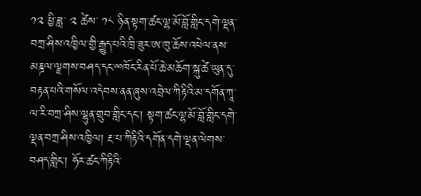༡༢ ཕྱི་ཟླ་ ༢ ཚེས་ ༡༨ ཉིན་སྟག་ཚང་ལྷ་མོ་བློ་གླིང་དགེ་ལྡན་བཀྲ་ཤིས་འཁྱིལ་གྱི་རྒྱུད་པའི་ཁྲི་ཟུར་ཨ་ཁུ་ཆོས་འཕེལ་ནས་མཎྜལ་ལྗགས་བཤད་དང་ྋཁོང་རིན་པོ་ཆེ་མཆོག་སྐུ་ཚེ་ཡུན་དུ་བརྟན་པའི་གསོལ་འདེབས་ནན་ཞུས་འབྲེལ་ཀིརྟིའི་མ་དགོན་ཀཱ་ལ་རི་བཀྲ་ཤིས་ལྷུན་གྲུབ་གླིང་དང་། སྟག་ཚང་ལྷ་མོ་བློ་གླིང་དགེ་ལྡན་བཀྲ་ཤིས་འཁྱིལ། རྔ་པ་ཀིརྟིའི་དགོན་དགེ་ལྡན་ལེགས་བཤད་གླིང་། ཧོར་ཚང་ཀིརྟིའི་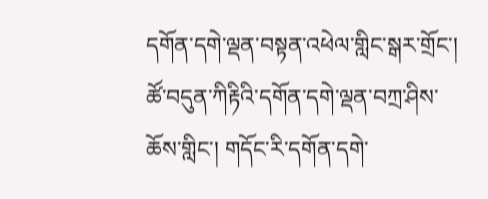དགོན་དགེ་ལྡན་བསྟན་འཕེལ་གླིང་སྒར་གྲོང་། ཚོ་བདུན་ཀིརྟིའི་དགོན་དགེ་ལྡན་བཀྲ་ཤིས་ཆོས་གླིང་། གདོང་རི་དགོན་དགེ་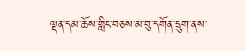ལྡན་དམ་ཆོས་གླིང་བཅས་མ་བུ་དགོན་དྲུག་ནས་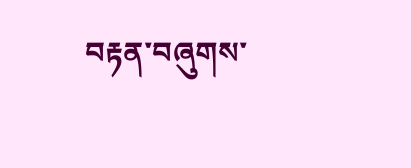བརྟན་བཞུགས་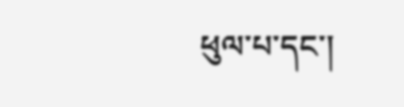ཕུལ་པ་དང་།